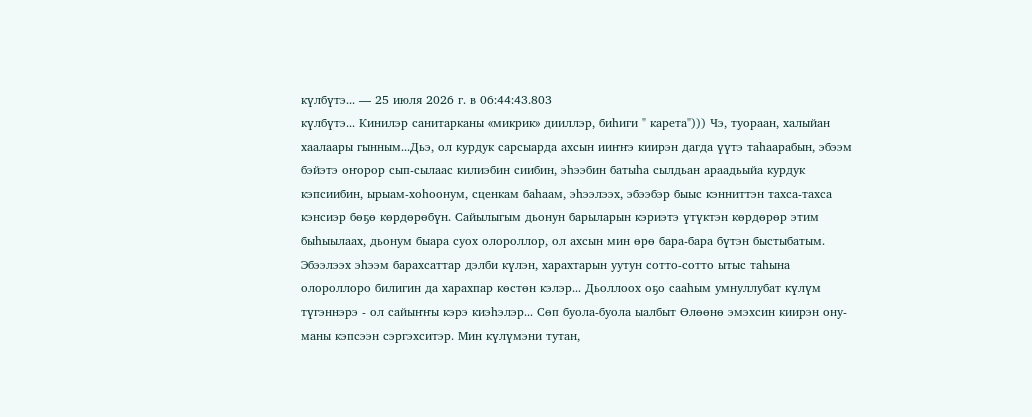күлбүтэ... — 25 июля 2026 г. в 06:44:43.803
күлбүтэ... Кинилэр санитарканы «микрик» дииллэр, биһиги " карета"))) Чэ, туораан, халыйан хаалаары гынным...Дьэ, ол курдук сарсыарда ахсын ииҥҥэ киирэн дагда үүтэ таһаарабын, эбээм бэйэтэ оҥорор сып-сылаас килиэбин сиибин, эһээбин батыһа сылдьан араадьыйа курдук кэпсиибин, ырыам-хоһоонум, сценкам баһаам, эһээлээх, эбээбэр быыс кэнниттэн тахса-тахса кэнсиэр бөҕө көрдөрөбүн. Сайылыгым дьонун барыларын кэриэтэ үтүктэн көрдөрөр этим быһыылаах, дьонум быара суох олороллор, ол ахсын мин өрө бара-бара бүтэн быстыбатым. Эбээлээх эһээм барахсаттар дэлби күлэн, харахтарын уутун сотто-сотто ытыс таһына олороллоро билигин да харахпар көстөн кэлэр... Дьоллоох оҕо сааһым умнуллубат күлүм түгэннэрэ - ол сайыҥҥы кэрэ киэһэлэр... Сөп буола-буола ыалбыт Өлөөнө эмэхсин киирэн ону-маны кэпсээн сэргэхситэр. Мин күлүмэни тутан,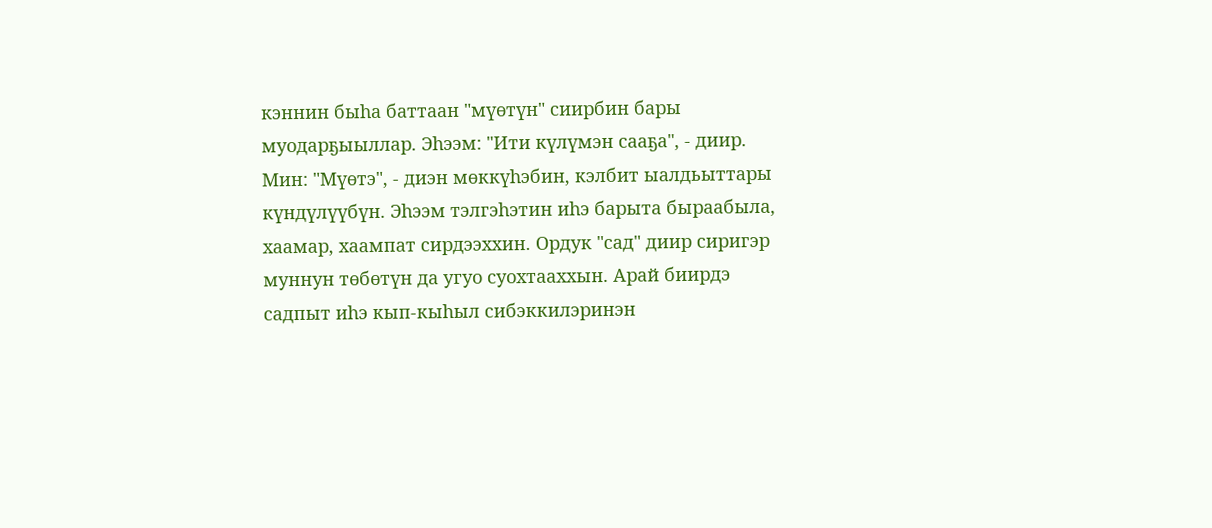кэннин быһа баттаан "мүөтүн" сиирбин бары муодарҕыыллар. Эһээм: "Ити күлүмэн сааҕа", - диир. Мин: "Мүөтэ", - диэн мөккүһэбин, кэлбит ыалдьыттары күндүлүүбүн. Эһээм тэлгэһэтин иһэ барыта быраабыла, хаамар, хаампат сирдээххин. Ордук "сад" диир сиригэр муннун төбөтүн да угуо суохтааххын. Арай биирдэ садпыт иһэ кып-кыһыл сибэккилэринэн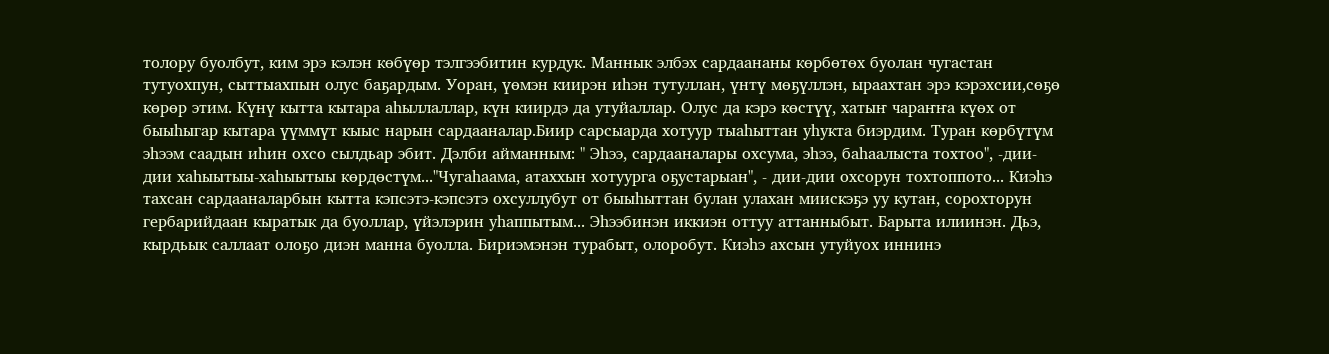толору буолбут, ким эрэ кэлэн көбүөр тэлгээбитин курдук. Маннык элбэх сардаананы көрбөтөх буолан чугастан тутуохпун, сыттыахпын олус баҕардым. Уоран, үөмэн киирэн иһэн тутуллан, үнтү мөҕүллэн, ыраахтан эрэ кэрэхсии,сөҕө көрөр этим. Күнү кытта кытара аһыллаллар, күн киирдэ да утуйаллар. Олус да кэрэ көстүү, хатыҥ чараҥҥа күөх от быыһыгар кытара үүммүт кыыс нарын сардааналар.Биир сарсыарда хотуур тыаһыттан уһукта биэрдим. Туран көрбүтүм эһээм саадын иһин охсо сылдьар эбит. Дэлби айманным: " Эһээ, сардааналары охсума, эһээ, баһаалыста тохтоо", -дии-дии хаһыытыы-хаһыытыы көрдөстүм..."Чугаһаама, атаххын хотуурга оҕустарыан", - дии-дии охсорун тохтоппото... Киэһэ тахсан сардааналарбын кытта кэпсэтэ-кэпсэтэ охсуллубут от быыһыттан булан улахан миискэҕэ уу кутан, сорохторун гербарийдаан кыратык да буоллар, үйэлэрин уһаппытым... Эһээбинэн иккиэн оттуу аттанныбыт. Барыта илиинэн. Дьэ, кырдьык саллаат олоҕо диэн манна буолла. Бириэмэнэн турабыт, олоробут. Киэһэ ахсын утуйуох иннинэ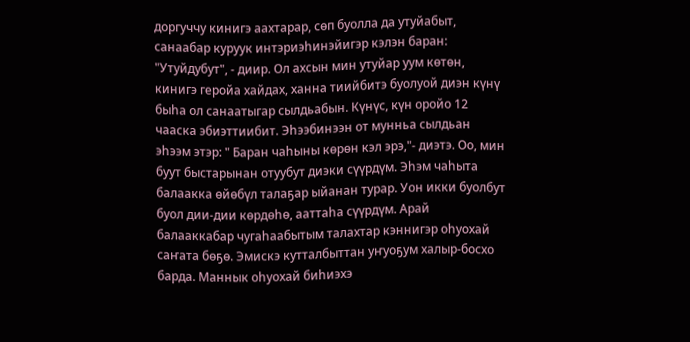доргуччу кинигэ аахтарар, сөп буолла да утуйабыт, санаабар куруук интэриэһинэйигэр кэлэн баран: "Утуйдубут", - диир. Ол ахсын мин утуйар уум көтөн, кинигэ геройа хайдах, ханна тиийбитэ буолуой диэн күнү быһа ол санаатыгар сылдьабын. Күнүс, күн оройо 12 чааска эбиэттиибит. Эһээбинээн от мунньа сылдьан эһээм этэр: " Баран чаһыны көрөн кэл эрэ,"- диэтэ. Оо, мин буут быстарынан отуубут диэки сүүрдүм. Эһэм чаһыта балаакка өйөбүл талаҕар ыйанан турар. Уон икки буолбут буол дии-дии көрдөһө, ааттаһа сүүрдүм. Арай балааккабар чугаһаабытым талахтар кэннигэр оһуохай саҥата бөҕө. Эмискэ кутталбыттан уҥуоҕум халыр-босхо барда. Маннык оһуохай биһиэхэ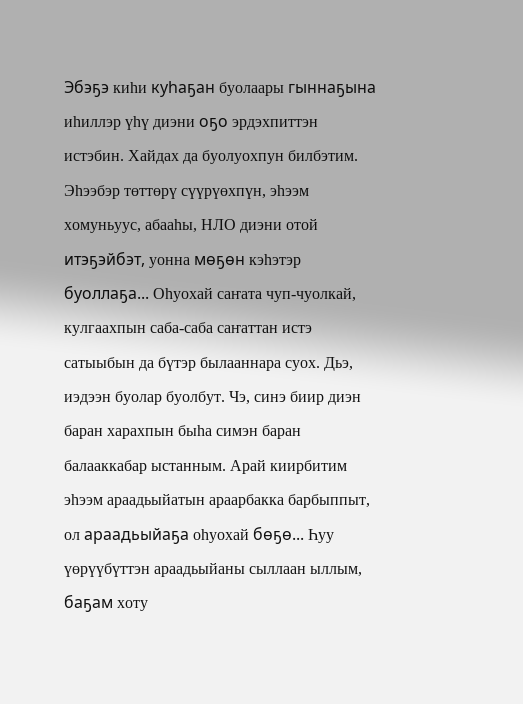Эбэҕэ киһи куһаҕан буолаары гыннаҕына иһиллэр үһү диэни оҕо эрдэхпиттэн истэбин. Хайдах да буолуохпун билбэтим. Эһээбэр төттөрү сүүрүөхпүн, эһээм хомуньуус, абааһы, НЛО диэни отой итэҕэйбэт, уонна мөҕөн кэһэтэр буоллаҕа... Оһуохай саҥата чуп-чуолкай, кулгаахпын саба-саба саҥаттан истэ сатыыбын да бүтэр былааннара суох. Дьэ, иэдээн буолар буолбут. Чэ, синэ биир диэн баран харахпын быһа симэн баран балааккабар ыстанным. Арай киирбитим эһээм араадьыйатын араарбакка барбыппыт, ол араадьыйаҕа оһуохай бөҕө... Һуу үөрүүбүттэн араадьыйаны сыллаан ыллым, баҕам хоту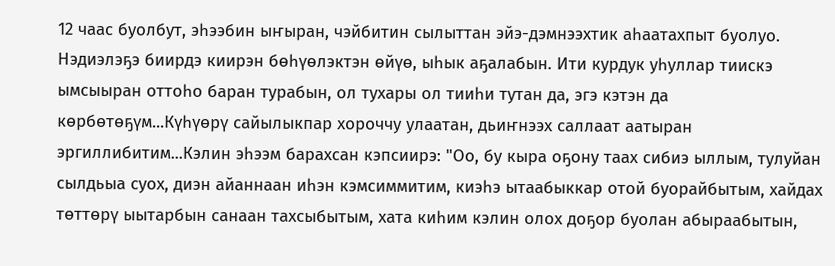12 чаас буолбут, эһээбин ыҥыран, чэйбитин сылыттан эйэ-дэмнээхтик аһаатахпыт буолуо. Нэдиэлэҕэ биирдэ киирэн бөһүөлэктэн өйүө, ыһык аҕалабын. Ити курдук уһуллар тиискэ ымсыыран оттоһо баран турабын, ол тухары ол тииһи тутан да, эгэ кэтэн да көрбөтөҕүм...Күһүөрү сайылыкпар хороччу улаатан, дьиҥнээх саллаат аатыран эргиллибитим...Кэлин эһээм барахсан кэпсиирэ: "Оо, бу кыра оҕону таах сибиэ ыллым, тулуйан сылдьыа суох, диэн айаннаан иһэн кэмсиммитим, киэһэ ытаабыккар отой буорайбытым, хайдах төттөрү ыытарбын санаан тахсыбытым, хата киһим кэлин олох доҕор буолан абыраабытын,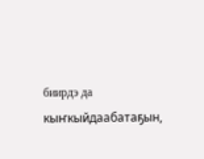биирдэ да кыҥкыйдаабатаҕын,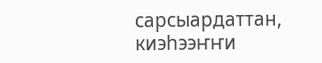сарсыардаттан, киэһээҥҥи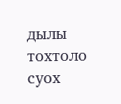дылы тохтоло суох